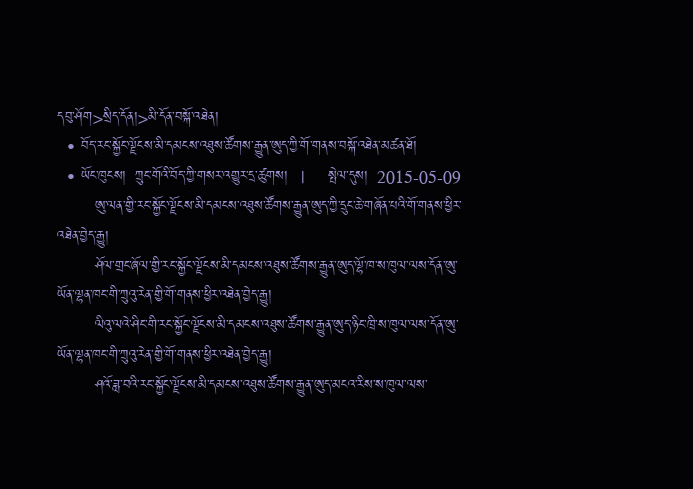དབུ་ཤོག>སྲིད་དོན།>མི་དོན་བསྐོ་འཐེན།
  • བོད་རང་སྐྱོང་ལྗོངས་མི་དམངས་འཐུས་ཚོགས་རྒྱུན་ཨུད་ཀྱི་གོ་གནས་བསྐོ་འཐེན་མཚན་ཐོ།
  • ཡོང་ཁུངས།  ཀྲུང་གོའི་བོད་ཀྱི་གསར་འགྱུར་དྲ་ཚུགས།   |     སྤེལ་དུས།  2015-05-09
        ཨུ་ལན་གྱི་རང་སྐྱོང་ལྗོངས་མི་དམངས་འཐུས་ཚོགས་རྒྱུན་ཨུད་ཀྱི་དྲུང་ཆེ་གཞོན་པའི་གོ་གནས་ཕྱིར་འཐེན་བྱེད་རྒྱུ།
        ཤོལ་གྲང་ཞོལ་གྱི་རང་སྐྱོང་ལྗོངས་མི་དམངས་འཐུས་ཚོགས་རྒྱུན་ཨུད་ལྷོ་ཁ་ས་ཁུལ་ལས་དོན་ཨུ་ཡོན་ལྷན་ཁང་གི་ཀྲུའུ་རེན་གྱི་གོ་གནས་ཕྱིར་འཐེན་བྱེད་རྒྱུ།
        ལིའུ་ལའེ་ཤིང་གི་རང་སྐྱོང་ལྗོངས་མི་དམངས་འཐུས་ཚོགས་རྒྱུན་ཨུད་ཉིང་ཁྲི་ས་ཁུལ་ལས་དོན་ཨུ་ཡོན་ལྷན་ཁང་གི་ཀྲུའུ་རེན་གྱི་གོ་གནས་ཕྱིར་འཐེན་བྱེད་རྒྱུ།
        ཤའོ་ཟླ་བའི་རང་སྐྱོང་ལྗོངས་མི་དམངས་འཐུས་ཚོགས་རྒྱུན་ཨུད་མངའ་རིས་ས་ཁུལ་ལས་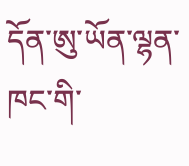དོན་ཨུ་ཡོན་ལྷན་ཁང་གི་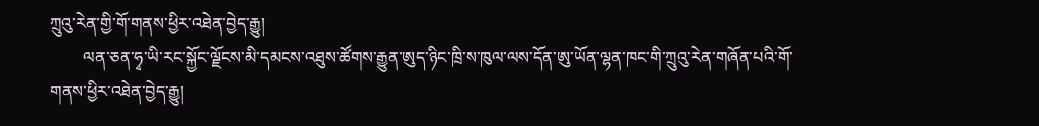ཀྲུའུ་རེན་གྱི་གོ་གནས་ཕྱིར་འཐེན་བྱེད་རྒྱུ།
        ལན་ཅན་ཧྭ་ཡི་རང་སྐྱོང་ལྗོངས་མི་དམངས་འཐུས་ཚོགས་རྒྱུན་ཨུད་ཉིང་ཁྲི་ས་ཁུལ་ལས་དོན་ཨུ་ཡོན་ལྷན་ཁང་གི་ཀྲུའུ་རེན་གཞོན་པའི་གོ་གནས་ཕྱིར་འཐེན་བྱེད་རྒྱུ།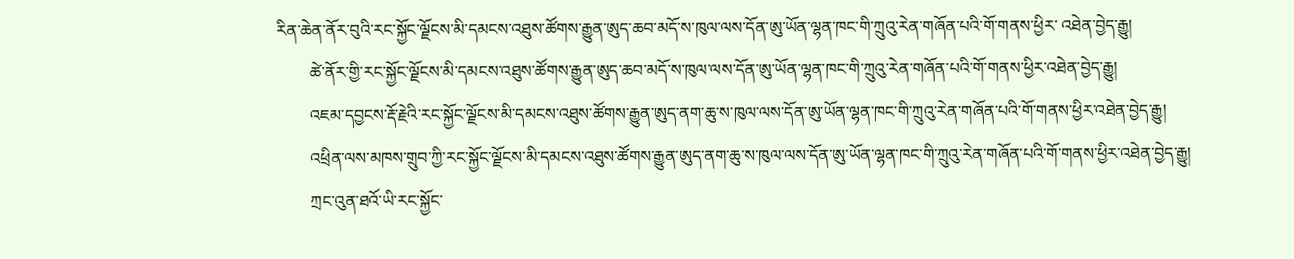རིན་ཆེན་ནོར་བུའི་རང་སྐྱོང་ལྗོངས་མི་དམངས་འཐུས་ཚོགས་རྒྱུན་ཨུད་ཆབ་མདོ་ས་ཁུལ་ལས་དོན་ཨུ་ཡོན་ལྷན་ཁང་གི་ཀྲུའུ་རེན་གཞོན་པའི་གོ་གནས་ཕྱིར་ འཐེན་བྱེད་རྒྱུ།
        ཚེ་ནོར་གྱི་རང་སྐྱོང་ལྗོངས་མི་དམངས་འཐུས་ཚོགས་རྒྱུན་ཨུད་ཆབ་མདོ་ས་ཁུལ་ལས་དོན་ཨུ་ཡོན་ལྷན་ཁང་གི་ཀྲུའུ་རེན་གཞོན་པའི་གོ་གནས་ཕྱིར་འཐེན་བྱེད་རྒྱུ།
        འཇམ་དབྱངས་རྡོ་རྗེའི་རང་སྐྱོང་ལྗོངས་མི་དམངས་འཐུས་ཚོགས་རྒྱུན་ཨུད་ནག་ཆུ་ས་ཁུལ་ལས་དོན་ཨུ་ཡོན་ལྷན་ཁང་གི་ཀྲུའུ་རེན་གཞོན་པའི་གོ་གནས་ཕྱིར་འཐེན་བྱེད་རྒྱུ།
        འཕྲིན་ལས་མཁས་གྲུབ་ཀྱི་རང་སྐྱོང་ལྗོངས་མི་དམངས་འཐུས་ཚོགས་རྒྱུན་ཨུད་ནག་ཆུ་ས་ཁུལ་ལས་དོན་ཨུ་ཡོན་ལྷན་ཁང་གི་ཀྲུའུ་རེན་གཞོན་པའི་གོ་གནས་ཕྱིར་འཐེན་བྱེད་རྒྱུ།
        ཀྲང་འུན་ཐའོ་ཡི་རང་སྐྱོང་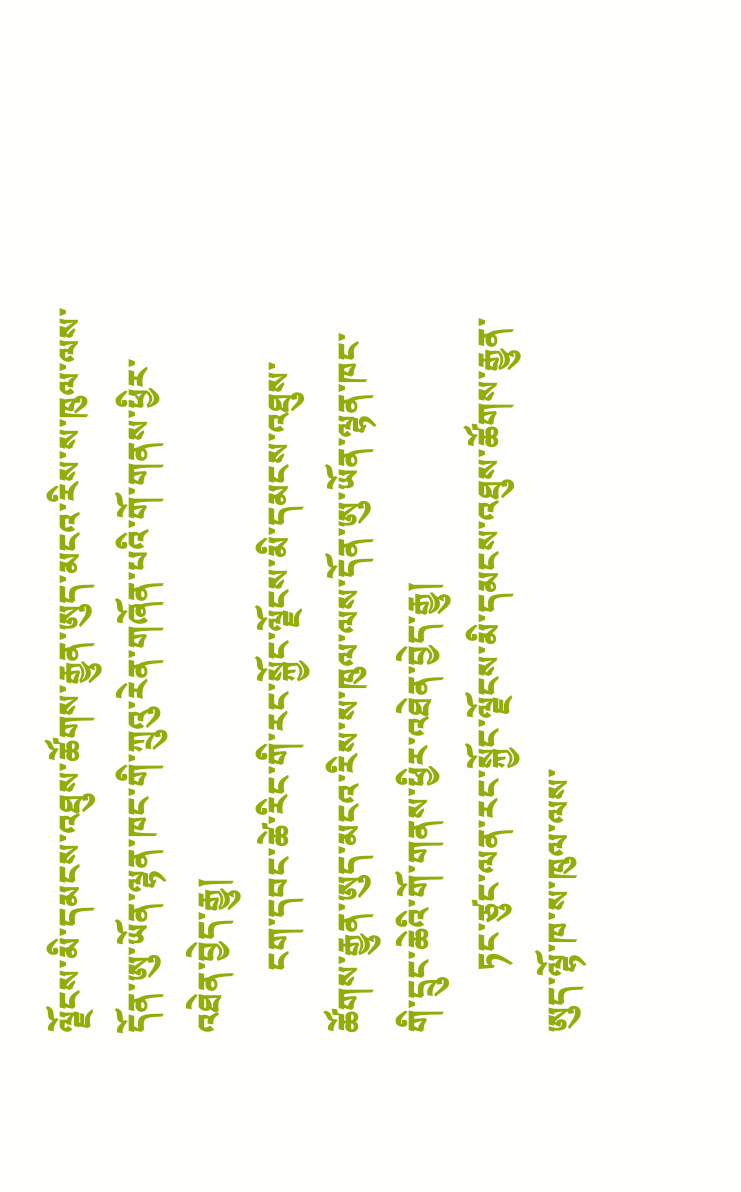ལྗོངས་མི་དམངས་འཐུས་ཚོགས་རྒྱུན་ཨུད་མངའ་རིས་ས་ཁུལ་ལས་དོན་ཨུ་ཡོན་ལྷན་ཁང་གི་ཀྲུའུ་རེན་གཞོན་པའི་གོ་གནས་ཕྱིར་འཐེན་བྱེད་རྒྱུ།
        ངག་དབང་ཚེ་རིང་གི་རང་སྐྱོང་ལྗོངས་མི་དམངས་འཐུས་ཚོགས་རྒྱུན་ཨུད་མངའ་རིས་ས་ཁུལ་ལས་དོན་ཨུ་ཡོན་ལྷན་ཁང་གི་དྲུང་ཆེའི་གོ་གནས་ཕྱིར་འཐེན་བྱེད་རྒྱུ།
        ཏང་ཙུང་ལན་རང་སྐྱོང་ལྗོངས་མི་དམངས་འཐུས་ཚོགས་རྒྱུན་ཨུད་ལྷོ་ཁ་ས་ཁུལ་ལས་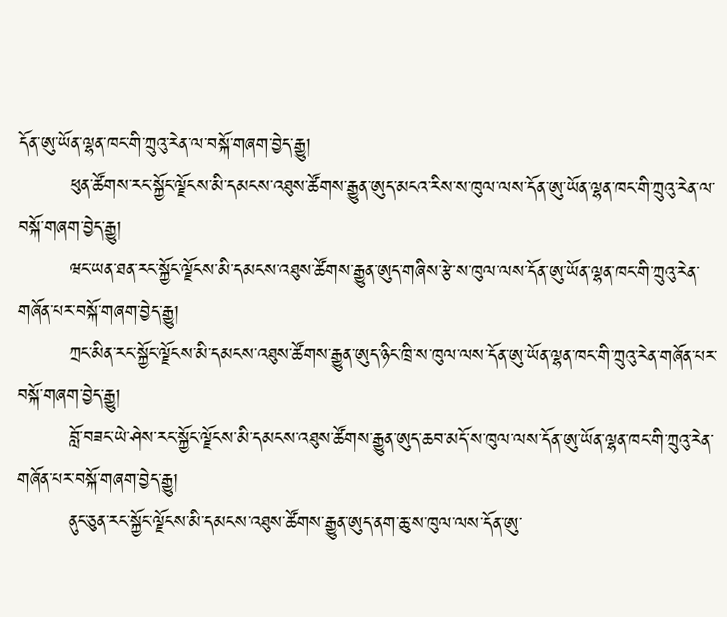དོན་ཨུ་ཡོན་ལྷན་ཁང་གི་ཀྲུའུ་རེན་ལ་བསྐོ་གཞག་བྱེད་རྒྱུ།
        ཕུན་ཚོགས་རང་སྐྱོང་ལྗོངས་མི་དམངས་འཐུས་ཚོགས་རྒྱུན་ཨུད་མངའ་རིས་ས་ཁུལ་ལས་དོན་ཨུ་ཡོན་ལྷན་ཁང་གི་ཀྲུའུ་རེན་ལ་བསྐོ་གཞག་བྱེད་རྒྱུ།
        ཝང་ཡན་ཐན་རང་སྐྱོང་ལྗོངས་མི་དམངས་འཐུས་ཚོགས་རྒྱུན་ཨུད་གཞིས་རྩེ་ས་ཁུལ་ལས་དོན་ཨུ་ཡོན་ལྷན་ཁང་གི་ཀྲུའུ་རེན་གཞོན་པར་བསྐོ་གཞག་བྱེད་རྒྱུ།
        ཀྲང་མིན་རང་སྐྱོང་ལྗོངས་མི་དམངས་འཐུས་ཚོགས་རྒྱུན་ཨུད་ཉིང་ཁྲི་ས་ཁུལ་ལས་དོན་ཨུ་ཡོན་ལྷན་ཁང་གི་ཀྲུའུ་རེན་གཞོན་པར་བསྐོ་གཞག་བྱེད་རྒྱུ།
        བློ་བཟང་ཡེ་ཤེས་རང་སྐྱོང་ལྗོངས་མི་དམངས་འཐུས་ཚོགས་རྒྱུན་ཨུད་ཆབ་མདོ་ས་ཁུལ་ལས་དོན་ཨུ་ཡོན་ལྷན་ཁང་གི་ཀྲུའུ་རེན་གཞོན་པར་བསྐོ་གཞག་བྱེད་རྒྱུ།
        ནུང་ཅུན་རང་སྐྱོང་ལྗོངས་མི་དམངས་འཐུས་ཚོགས་རྒྱུན་ཨུད་ནག་ཆུ་ས་ཁུལ་ལས་དོན་ཨུ་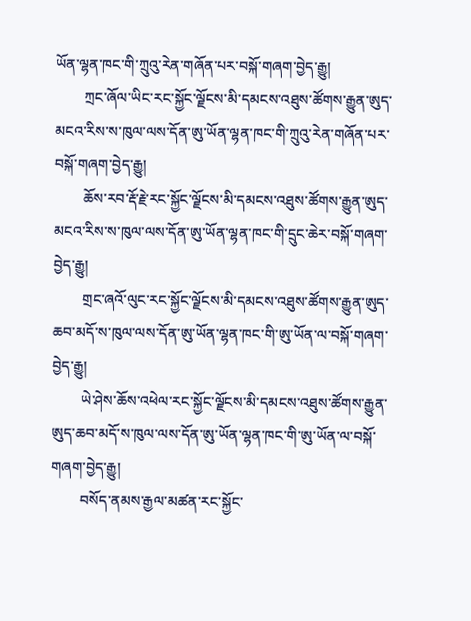ཡོན་ལྷན་ཁང་གི་ཀྲུའུ་རེན་གཞོན་པར་བསྐོ་གཞག་བྱེད་རྒྱུ།
        ཀྲང་ཞོལ་ཡིང་རང་སྐྱོང་ལྗོངས་མི་དམངས་འཐུས་ཚོགས་རྒྱུན་ཨུད་མངའ་རིས་ས་ཁུལ་ལས་དོན་ཨུ་ཡོན་ལྷན་ཁང་གི་ཀྲུའུ་རེན་གཞོན་པར་བསྐོ་གཞག་བྱེད་རྒྱུ།
        ཆོས་རབ་རྡོ་རྗེ་རང་སྐྱོང་ལྗོངས་མི་དམངས་འཐུས་ཚོགས་རྒྱུན་ཨུད་མངའ་རིས་ས་ཁུལ་ལས་དོན་ཨུ་ཡོན་ལྷན་ཁང་གི་དྲུང་ཆེར་བསྐོ་གཞག་བྱེད་རྒྱུ།
        གྲང་ཞའོ་ལུང་རང་སྐྱོང་ལྗོངས་མི་དམངས་འཐུས་ཚོགས་རྒྱུན་ཨུད་ཆབ་མདོ་ས་ཁུལ་ལས་དོན་ཨུ་ཡོན་ལྷན་ཁང་གི་ཨུ་ཡོན་ལ་བསྐོ་གཞག་བྱེད་རྒྱུ།
        ཡེ་ཤེས་ཆོས་འཕེལ་རང་སྐྱོང་ལྗོངས་མི་དམངས་འཐུས་ཚོགས་རྒྱུན་ཨུད་ཆབ་མདོ་ས་ཁུལ་ལས་དོན་ཨུ་ཡོན་ལྷན་ཁང་གི་ཨུ་ཡོན་ལ་བསྐོ་གཞག་བྱེད་རྒྱུ།
        བསོད་ནམས་རྒྱལ་མཚན་རང་སྐྱོང་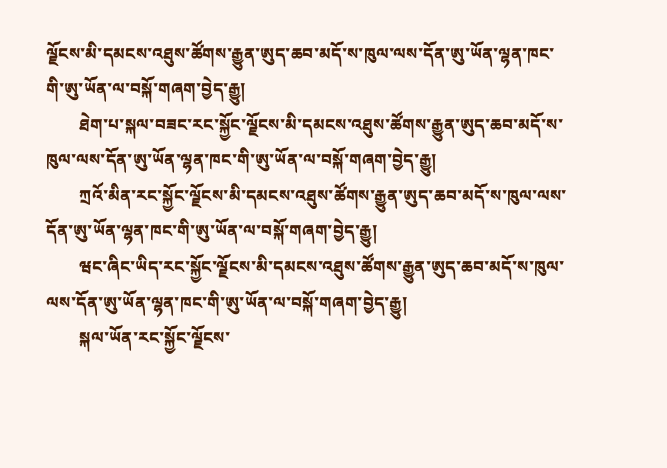ལྗོངས་མི་དམངས་འཐུས་ཚོགས་རྒྱུན་ཨུད་ཆབ་མདོ་ས་ཁུལ་ལས་དོན་ཨུ་ཡོན་ལྷན་ཁང་གི་ཨུ་ཡོན་ལ་བསྐོ་གཞག་བྱེད་རྒྱུ།
        ཐེག་པ་སྐལ་བཟང་རང་སྐྱོང་ལྗོངས་མི་དམངས་འཐུས་ཚོགས་རྒྱུན་ཨུད་ཆབ་མདོ་ས་ཁུལ་ལས་དོན་ཨུ་ཡོན་ལྷན་ཁང་གི་ཨུ་ཡོན་ལ་བསྐོ་གཞག་བྱེད་རྒྱུ།
        ཀྲའོ་མིན་རང་སྐྱོང་ལྗོངས་མི་དམངས་འཐུས་ཚོགས་རྒྱུན་ཨུད་ཆབ་མདོ་ས་ཁུལ་ལས་དོན་ཨུ་ཡོན་ལྷན་ཁང་གི་ཨུ་ཡོན་ལ་བསྐོ་གཞག་བྱེད་རྒྱུ།
        ཝང་ཞིང་ཡིད་རང་སྐྱོང་ལྗོངས་མི་དམངས་འཐུས་ཚོགས་རྒྱུན་ཨུད་ཆབ་མདོ་ས་ཁུལ་ལས་དོན་ཨུ་ཡོན་ལྷན་ཁང་གི་ཨུ་ཡོན་ལ་བསྐོ་གཞག་བྱེད་རྒྱུ།
        སྐལ་ཡོན་རང་སྐྱོང་ལྗོངས་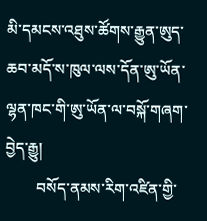མི་དམངས་འཐུས་ཚོགས་རྒྱུན་ཨུད་ཆབ་མདོ་ས་ཁུལ་ལས་དོན་ཨུ་ཡོན་ལྷན་ཁང་གི་ཨུ་ཡོན་ལ་བསྐོ་གཞག་བྱེད་རྒྱུ།
        བསོད་ནམས་རིག་འཛིན་གྱི་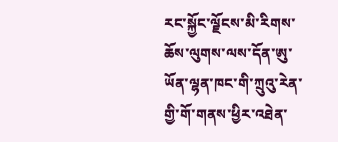རང་སྐྱོང་ལྗོངས་མི་རིགས་ཆོས་ལུགས་ལས་དོན་ཨུ་ཡོན་ལྷན་ཁང་གི་ཀྲུའུ་རེན་གྱི་གོ་གནས་ཕྱིར་འཐེན་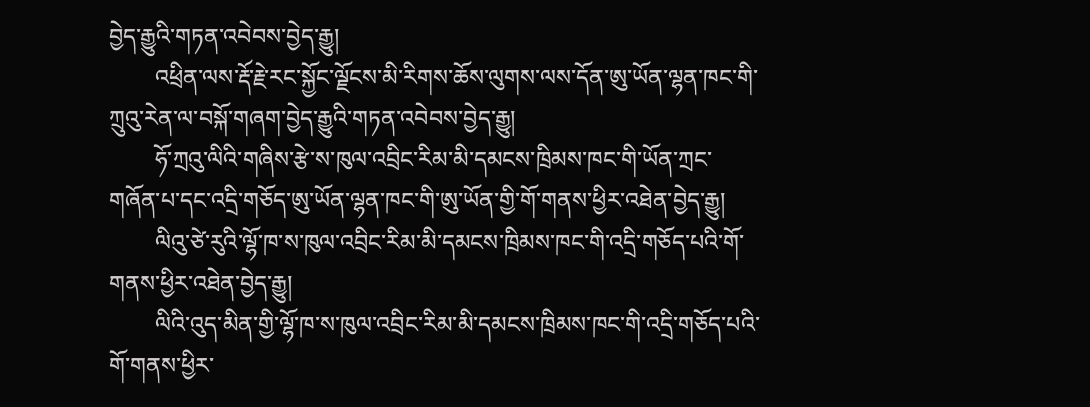བྱེད་རྒྱུའི་གཏན་འབེབས་བྱེད་རྒྱུ།
        འཕྲིན་ལས་རྡོ་རྗེ་རང་སྐྱོང་ལྗོངས་མི་རིགས་ཆོས་ལུགས་ལས་དོན་ཨུ་ཡོན་ལྷན་ཁང་གི་ཀྲུའུ་རེན་ལ་བསྐོ་གཞག་བྱེད་རྒྱུའི་གཏན་འབེབས་བྱེད་རྒྱུ།
        ཧོ་ཀྲའུ་ལིའི་གཞིས་རྩེ་ས་ཁུལ་འབྲིང་རིམ་མི་དམངས་ཁྲིམས་ཁང་གི་ཡོན་ཀྲང་གཞོན་པ་དང་འདྲི་གཅོད་ཨུ་ཡོན་ལྷན་ཁང་གི་ཨུ་ཡོན་གྱི་གོ་གནས་ཕྱིར་འཐེན་བྱེད་རྒྱུ།
        ལིའུ་ཙེ་རུའི་ལྷོ་ཁ་ས་ཁུལ་འབྲིང་རིམ་མི་དམངས་ཁྲིམས་ཁང་གི་འདྲི་གཅོད་པའི་གོ་གནས་ཕྱིར་འཐེན་བྱེད་རྒྱུ།
        ལིའི་འུད་མིན་གྱི་ལྷོ་ཁ་ས་ཁུལ་འབྲིང་རིམ་མི་དམངས་ཁྲིམས་ཁང་གི་འདྲི་གཅོད་པའི་གོ་གནས་ཕྱིར་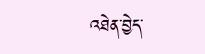འཐེན་བྱེད་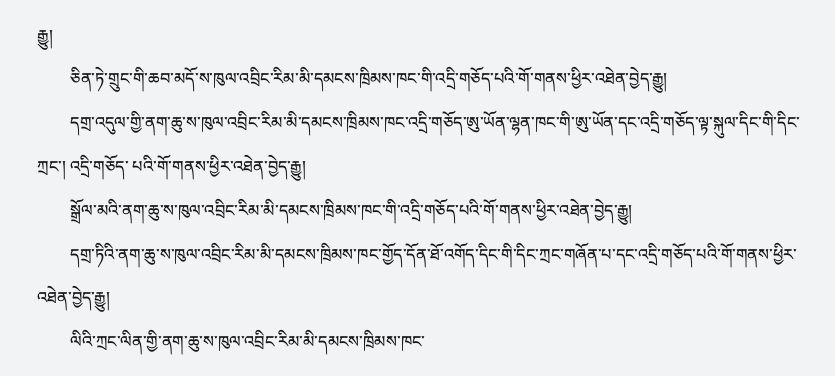རྒྱུ།
        ཅིན་ཏེ་གྲུང་གི་ཆབ་མདོ་ས་ཁུལ་འབྲིང་རིམ་མི་དམངས་ཁྲིམས་ཁང་གི་འདྲི་གཅོད་པའི་གོ་གནས་ཕྱིར་འཐེན་བྱེད་རྒྱུ།
        དགྲ་འདུལ་གྱི་ནག་ཆུ་ས་ཁུལ་འབྲིང་རིམ་མི་དམངས་ཁྲིམས་ཁང་འདྲི་གཅོད་ཨུ་ཡོན་ལྷན་ཁང་གི་ཨུ་ཡོན་དང་འདྲི་གཅོད་ལྟ་སྐུལ་དིང་གི་དིང་ཀྲང་། འདྲི་གཅོད་ པའི་གོ་གནས་ཕྱིར་འཐེན་བྱེད་རྒྱུ།
        སྒྲོལ་མའི་ནག་ཆུ་ས་ཁུལ་འབྲིང་རིམ་མི་དམངས་ཁྲིམས་ཁང་གི་འདྲི་གཅོད་པའི་གོ་གནས་ཕྱིར་འཐེན་བྱེད་རྒྱུ།
        དགྲ་ཏིའི་ནག་ཆུ་ས་ཁུལ་འབྲིང་རིམ་མི་དམངས་ཁྲིམས་ཁང་གྱོད་དོན་ཐོ་འགོད་དིང་གི་དིང་ཀྲང་གཞོན་པ་དང་འདྲི་གཅོད་པའི་གོ་གནས་ཕྱིར་འཐེན་བྱེད་རྒྱུ།
        ལིའི་ཀྲང་ལིན་གྱི་ནག་ཆུ་ས་ཁུལ་འབྲིང་རིམ་མི་དམངས་ཁྲིམས་ཁང་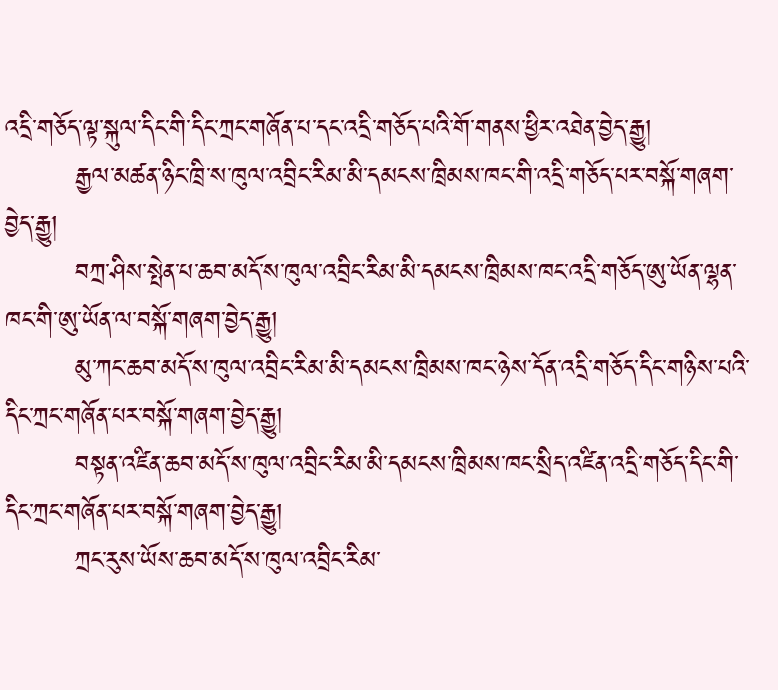འདྲི་གཅོད་ལྟ་སྐུལ་དིང་གི་དིང་ཀྲང་གཞོན་པ་དང་འདྲི་གཅོད་པའི་གོ་གནས་ཕྱིར་འཐེན་བྱེད་རྒྱུ།
        རྒྱལ་མཚན་ཉིང་ཁྲི་ས་ཁུལ་འབྲིང་རིམ་མི་དམངས་ཁྲིམས་ཁང་གི་འདྲི་གཅོད་པར་བསྐོ་གཞག་བྱེད་རྒྱུ།
        བཀྲ་ཤིས་སྤེན་པ་ཆབ་མདོ་ས་ཁུལ་འབྲིང་རིམ་མི་དམངས་ཁྲིམས་ཁང་འདྲི་གཅོད་ཨུ་ཡོན་ལྷན་ཁང་གི་ཨུ་ཡོན་ལ་བསྐོ་གཞག་བྱེད་རྒྱུ།
        མུ་ཀང་ཆབ་མདོ་ས་ཁུལ་འབྲིང་རིམ་མི་དམངས་ཁྲིམས་ཁང་ཉེས་དོན་འདྲི་གཅོད་དིང་གཉིས་པའི་དིང་ཀྲང་གཞོན་པར་བསྐོ་གཞག་བྱེད་རྒྱུ།
        བསྟན་འཛིན་ཆབ་མདོ་ས་ཁུལ་འབྲིང་རིམ་མི་དམངས་ཁྲིམས་ཁང་སྲིད་འཛིན་འདྲི་གཅོད་དིང་གི་དིང་ཀྲང་གཞོན་པར་བསྐོ་གཞག་བྱེད་རྒྱུ།
        ཀྲང་རུས་ཡོས་ཆབ་མདོ་ས་ཁུལ་འབྲིང་རིམ་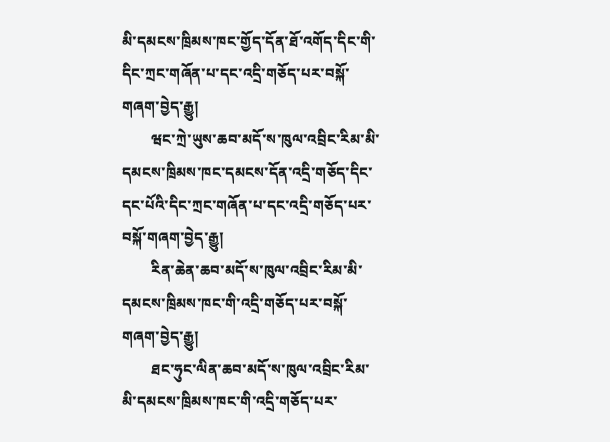མི་དམངས་ཁྲིམས་ཁང་གྱོད་དོན་ཐོ་འགོད་དིང་གི་དིང་ཀྲང་གཞོན་པ་དང་འདྲི་གཅོད་པར་བསྐོ་གཞག་བྱེད་རྒྱུ།
        ཝང་ཀྲེ་ཡུས་ཆབ་མདོ་ས་ཁུལ་འབྲིང་རིམ་མི་དམངས་ཁྲིམས་ཁང་དམངས་དོན་འདྲི་གཅོད་དིང་དང་པོའི་དིང་ཀྲང་གཞོན་པ་དང་འདྲི་གཅོད་པར་བསྐོ་གཞག་བྱེད་རྒྱུ།
        རིན་ཆེན་ཆབ་མདོ་ས་ཁུལ་འབྲིང་རིམ་མི་དམངས་ཁྲིམས་ཁང་གི་འདྲི་གཅོད་པར་བསྐོ་གཞག་བྱེད་རྒྱུ།
        ཐང་ཧུང་ལིན་ཆབ་མདོ་ས་ཁུལ་འབྲིང་རིམ་མི་དམངས་ཁྲིམས་ཁང་གི་འདྲི་གཅོད་པར་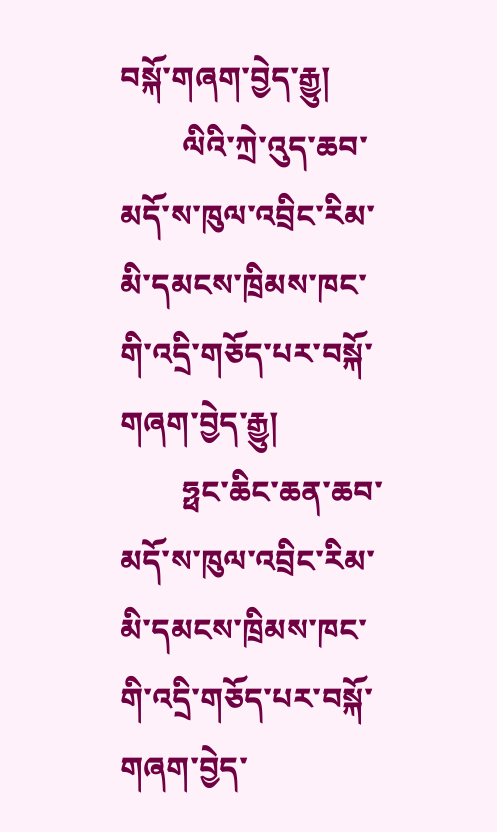བསྐོ་གཞག་བྱེད་རྒྱུ།
        ལིའི་ཀྲེ་འུད་ཆབ་མདོ་ས་ཁུལ་འབྲིང་རིམ་མི་དམངས་ཁྲིམས་ཁང་གི་འདྲི་གཅོད་པར་བསྐོ་གཞག་བྱེད་རྒྱུ།
        ཧྥང་ཆིང་ཆན་ཆབ་མདོ་ས་ཁུལ་འབྲིང་རིམ་མི་དམངས་ཁྲིམས་ཁང་གི་འདྲི་གཅོད་པར་བསྐོ་གཞག་བྱེད་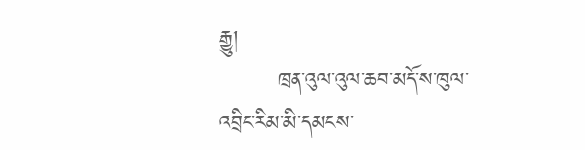རྒྱུ།
        ཁྲན་འུལ་འུལ་ཆབ་མདོ་ས་ཁུལ་འབྲིང་རིམ་མི་དམངས་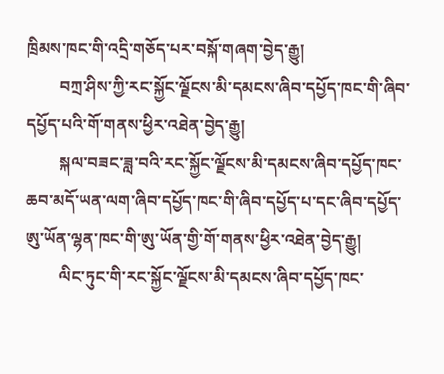ཁྲིམས་ཁང་གི་འདྲི་གཅོད་པར་བསྐོ་གཞག་བྱེད་རྒྱུ།
        བཀྲ་ཤིས་ཀྱི་རང་སྐྱོང་ལྗོངས་མི་དམངས་ཞིབ་དཔྱོད་ཁང་གི་ཞིབ་དཔྱོད་པའི་གོ་གནས་ཕྱིར་འཐེན་བྱེད་རྒྱུ།
        སྐལ་བཟང་ཟླ་བའི་རང་སྐྱོང་ལྗོངས་མི་དམངས་ཞིབ་དཔྱོད་ཁང་ཆབ་མདོ་ཡན་ལག་ཞིབ་དཔྱོད་ཁང་གི་ཞིབ་དཔྱོད་པ་དང་ཞིབ་དཔྱོད་ཨུ་ཡོན་ལྷན་ཁང་གི་ཨུ་ཡོན་གྱི་གོ་གནས་ཕྱིར་འཐེན་བྱེད་རྒྱུ།
        ལིང་ཏུང་གི་རང་སྐྱོང་ལྗོངས་མི་དམངས་ཞིབ་དཔྱོད་ཁང་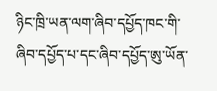ཉིང་ཁྲི་ཡན་ལག་ཞིབ་དཔྱོད་ཁང་གི་ཞིབ་དཔྱོད་པ་དང་ཞིབ་དཔྱོད་ཨུ་ཡོན་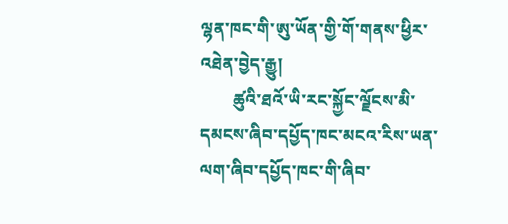ལྷན་ཁང་གི་ཨུ་ཡོན་གྱི་གོ་གནས་ཕྱིར་འཐེན་བྱེད་རྒྱུ།
        ཚུའི་ཐའོ་ཡི་རང་སྐྱོང་ལྗོངས་མི་དམངས་ཞིབ་དཔྱོད་ཁང་མངའ་རིས་ཡན་ལག་ཞིབ་དཔྱོད་ཁང་གི་ཞིབ་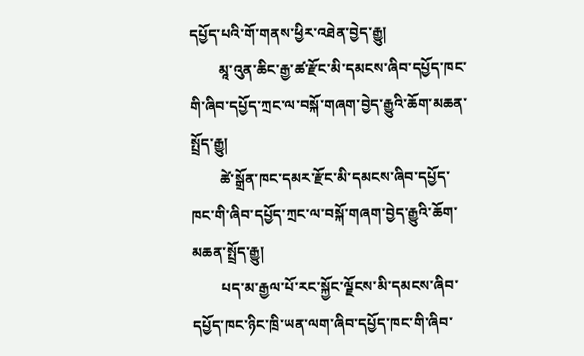དཔྱོད་པའི་གོ་གནས་ཕྱིར་འཐེན་བྱེད་རྒྱུ།
        མཱ་འུན་ཆིང་རྒྱ་ཚ་རྫོང་མི་དམངས་ཞིབ་དཔྱོད་ཁང་གི་ཞིབ་དཔྱོད་ཀྲང་ལ་བསྐོ་གཞག་བྱེད་རྒྱུའི་ཆོག་མཆན་སྤྲོད་རྒྱུ།
        ཚེ་སྒྲོན་ཁང་དམར་རྫོང་མི་དམངས་ཞིབ་དཔྱོད་ཁང་གི་ཞིབ་དཔྱོད་ཀྲང་ལ་བསྐོ་གཞག་བྱེད་རྒྱུའི་ཆོག་མཆན་སྤྲོད་རྒྱུ།
        པད་མ་རྒྱལ་པོ་རང་སྐྱོང་ལྗོངས་མི་དམངས་ཞིབ་དཔྱོད་ཁང་ཉིང་ཁྲི་ཡན་ལག་ཞིབ་དཔྱོད་ཁང་གི་ཞིབ་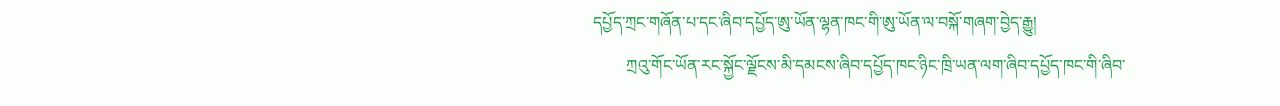དཔྱོད་ཀྲང་གཞོན་པ་དང་ཞིབ་དཔྱོད་ཨུ་ཡོན་ལྷན་ཁང་གི་ཨུ་ཡོན་ལ་བསྐོ་གཞག་བྱེད་རྒྱུ།
        ཀྲའུ་གོང་ཡོན་རང་སྐྱོང་ལྗོངས་མི་དམངས་ཞིབ་དཔྱོད་ཁང་ཉིང་ཁྲི་ཡན་ལག་ཞིབ་དཔྱོད་ཁང་གི་ཞིབ་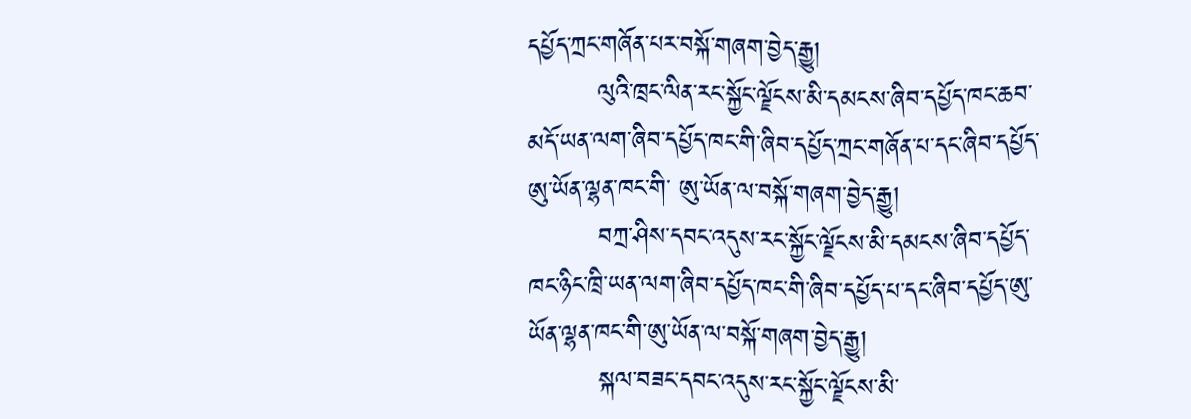དཔྱོད་ཀྲང་གཞོན་པར་བསྐོ་གཞག་བྱེད་རྒྱུ།
        ལུའི་ཁྲང་ལིན་རང་སྐྱོང་ལྗོངས་མི་དམངས་ཞིབ་དཔྱོད་ཁང་ཆབ་མདོ་ཡན་ལག་ཞིབ་དཔྱོད་ཁང་གི་ཞིབ་དཔྱོད་ཀྲང་གཞོན་པ་དང་ཞིབ་དཔྱོད་ཨུ་ཡོན་ལྷན་ཁང་གི་ ཨུ་ཡོན་ལ་བསྐོ་གཞག་བྱེད་རྒྱུ།
        བཀྲ་ཤིས་དབང་འདུས་རང་སྐྱོང་ལྗོངས་མི་དམངས་ཞིབ་དཔྱོད་ཁང་ཉིང་ཁྲི་ཡན་ལག་ཞིབ་དཔྱོད་ཁང་གི་ཞིབ་དཔྱོད་པ་དང་ཞིབ་དཔྱོད་ཨུ་ཡོན་ལྷན་ཁང་གི་ཨུ་ཡོན་ལ་བསྐོ་གཞག་བྱེད་རྒྱུ།
        སྐལ་བཟང་དབང་འདུས་རང་སྐྱོང་ལྗོངས་མི་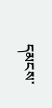དམངས་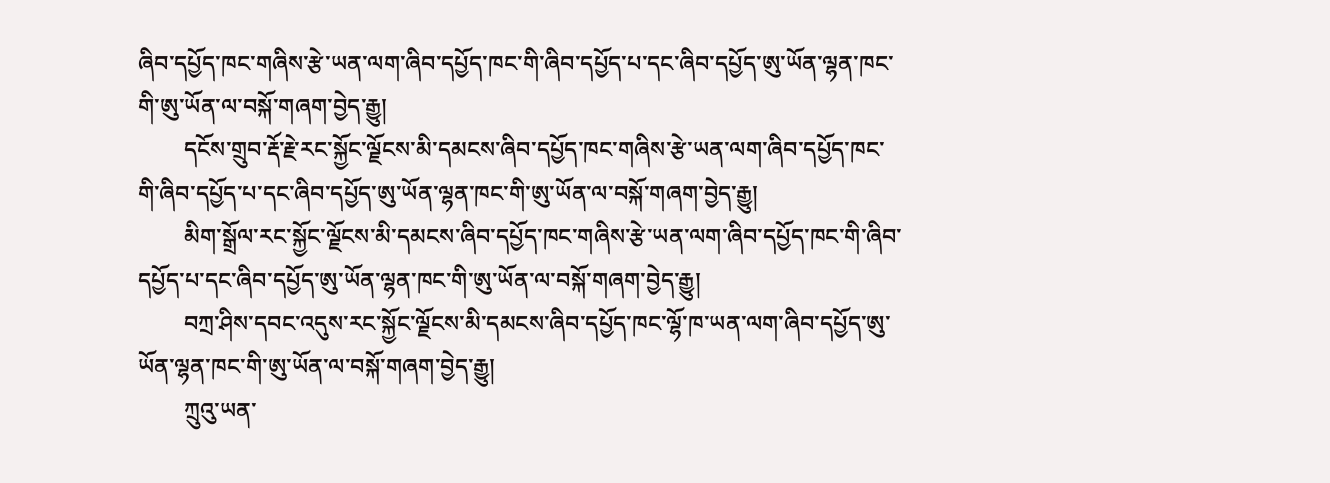ཞིབ་དཔྱོད་ཁང་གཞིས་རྩེ་ཡན་ལག་ཞིབ་དཔྱོད་ཁང་གི་ཞིབ་དཔྱོད་པ་དང་ཞིབ་དཔྱོད་ཨུ་ཡོན་ལྷན་ཁང་གི་ཨུ་ཡོན་ལ་བསྐོ་གཞག་བྱེད་རྒྱུ།
        དངོས་གྲུབ་རྡོ་རྗེ་རང་སྐྱོང་ལྗོངས་མི་དམངས་ཞིབ་དཔྱོད་ཁང་གཞིས་རྩེ་ཡན་ལག་ཞིབ་དཔྱོད་ཁང་གི་ཞིབ་དཔྱོད་པ་དང་ཞིབ་དཔྱོད་ཨུ་ཡོན་ལྷན་ཁང་གི་ཨུ་ཡོན་ལ་བསྐོ་གཞག་བྱེད་རྒྱུ།
        མིག་སྒྲོལ་རང་སྐྱོང་ལྗོངས་མི་དམངས་ཞིབ་དཔྱོད་ཁང་གཞིས་རྩེ་ཡན་ལག་ཞིབ་དཔྱོད་ཁང་གི་ཞིབ་དཔྱོད་པ་དང་ཞིབ་དཔྱོད་ཨུ་ཡོན་ལྷན་ཁང་གི་ཨུ་ཡོན་ལ་བསྐོ་གཞག་བྱེད་རྒྱུ།
        བཀྲ་ཤིས་དབང་འདུས་རང་སྐྱོང་ལྗོངས་མི་དམངས་ཞིབ་དཔྱོད་ཁང་ལྷོ་ཁ་ཡན་ལག་ཞིབ་དཔྱོད་ཨུ་ཡོན་ལྷན་ཁང་གི་ཨུ་ཡོན་ལ་བསྐོ་གཞག་བྱེད་རྒྱུ།
        ཀྲུའུ་ཡན་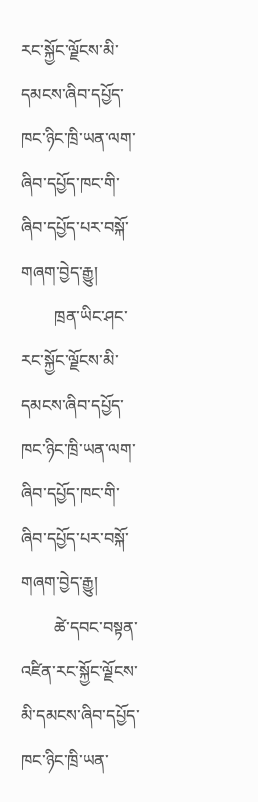རང་སྐྱོང་ལྗོངས་མི་དམངས་ཞིབ་དཔྱོད་ཁང་ཉིང་ཁྲི་ཡན་ལག་ཞིབ་དཔྱོད་ཁང་གི་ཞིབ་དཔྱོད་པར་བསྐོ་གཞག་བྱེད་རྒྱུ།
        ཁྲན་ཡིང་ཤང་རང་སྐྱོང་ལྗོངས་མི་དམངས་ཞིབ་དཔྱོད་ཁང་ཉིང་ཁྲི་ཡན་ལག་ཞིབ་དཔྱོད་ཁང་གི་ཞིབ་དཔྱོད་པར་བསྐོ་གཞག་བྱེད་རྒྱུ།
        ཚེ་དབང་བསྟན་འཛིན་རང་སྐྱོང་ལྗོངས་མི་དམངས་ཞིབ་དཔྱོད་ཁང་ཉིང་ཁྲི་ཡན་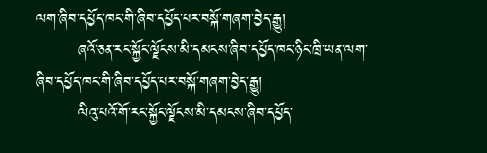ལག་ཞིབ་དཔྱོད་ཁང་གི་ཞིབ་དཔྱོད་པར་བསྐོ་གཞག་བྱེད་རྒྱུ།
        ཞའོ་ཅན་རང་སྐྱོང་ལྗོངས་མི་དམངས་ཞིབ་དཔྱོད་ཁང་ཉིང་ཁྲི་ཡན་ལག་ཞིབ་དཔྱོད་ཁང་གི་ཞིབ་དཔྱོད་པར་བསྐོ་གཞག་བྱེད་རྒྱུ།
        ལིའུ་པའོ་གོ་རང་སྐྱོང་ལྗོངས་མི་དམངས་ཞིབ་དཔྱོད་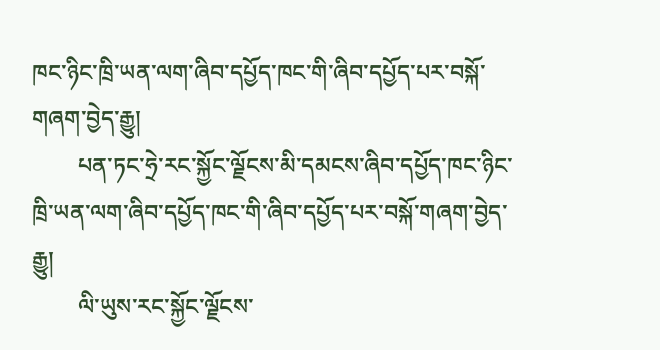ཁང་ཉིང་ཁྲི་ཡན་ལག་ཞིབ་དཔྱོད་ཁང་གི་ཞིབ་དཔྱོད་པར་བསྐོ་གཞག་བྱེད་རྒྱུ།
        པན་ཏང་ཧྲེ་རང་སྐྱོང་ལྗོངས་མི་དམངས་ཞིབ་དཔྱོད་ཁང་ཉིང་ཁྲི་ཡན་ལག་ཞིབ་དཔྱོད་ཁང་གི་ཞིབ་དཔྱོད་པར་བསྐོ་གཞག་བྱེད་རྒྱུ།
        ལི་ཡུས་རང་སྐྱོང་ལྗོངས་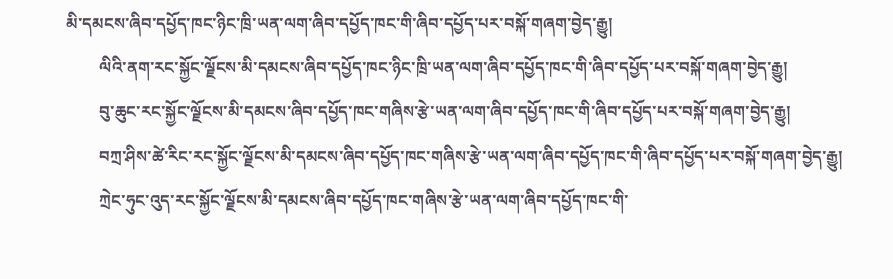མི་དམངས་ཞིབ་དཔྱོད་ཁང་ཉིང་ཁྲི་ཡན་ལག་ཞིབ་དཔྱོད་ཁང་གི་ཞིབ་དཔྱོད་པར་བསྐོ་གཞག་བྱེད་རྒྱུ།
        ལིའི་ནག་རང་སྐྱོང་ལྗོངས་མི་དམངས་ཞིབ་དཔྱོད་ཁང་ཉིང་ཁྲི་ཡན་ལག་ཞིབ་དཔྱོད་ཁང་གི་ཞིབ་དཔྱོད་པར་བསྐོ་གཞག་བྱེད་རྒྱུ།
        བུ་ཆུང་རང་སྐྱོང་ལྗོངས་མི་དམངས་ཞིབ་དཔྱོད་ཁང་གཞིས་རྩེ་ཡན་ལག་ཞིབ་དཔྱོད་ཁང་གི་ཞིབ་དཔྱོད་པར་བསྐོ་གཞག་བྱེད་རྒྱུ།
        བཀྲ་ཤིས་ཚེ་རིང་རང་སྐྱོང་ལྗོངས་མི་དམངས་ཞིབ་དཔྱོད་ཁང་གཞིས་རྩེ་ཡན་ལག་ཞིབ་དཔྱོད་ཁང་གི་ཞིབ་དཔྱོད་པར་བསྐོ་གཞག་བྱེད་རྒྱུ།
        ཀྲེང་ཧུང་འུད་རང་སྐྱོང་ལྗོངས་མི་དམངས་ཞིབ་དཔྱོད་ཁང་གཞིས་རྩེ་ཡན་ལག་ཞིབ་དཔྱོད་ཁང་གི་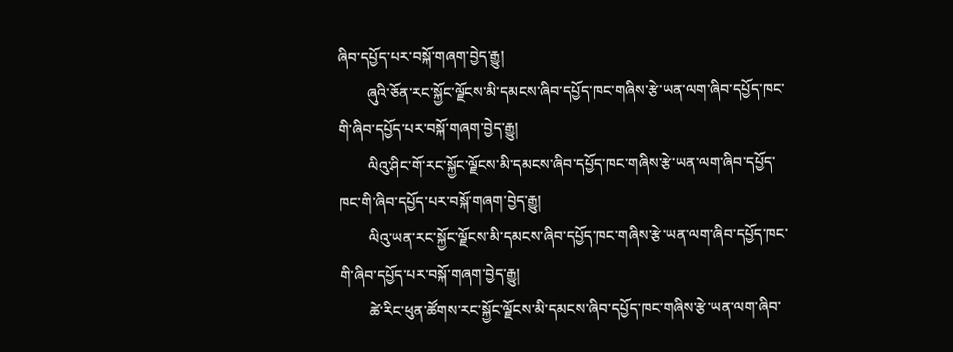ཞིབ་དཔྱོད་པར་བསྐོ་གཞག་བྱེད་རྒྱུ།
        ཞུའི་ཅོན་རང་སྐྱོང་ལྗོངས་མི་དམངས་ཞིབ་དཔྱོད་ཁང་གཞིས་རྩེ་ཡན་ལག་ཞིབ་དཔྱོད་ཁང་གི་ཞིབ་དཔྱོད་པར་བསྐོ་གཞག་བྱེད་རྒྱུ།
        ལིའུ་ཤིང་གོ་རང་སྐྱོང་ལྗོངས་མི་དམངས་ཞིབ་དཔྱོད་ཁང་གཞིས་རྩེ་ཡན་ལག་ཞིབ་དཔྱོད་ཁང་གི་ཞིབ་དཔྱོད་པར་བསྐོ་གཞག་བྱེད་རྒྱུ།
        ལིའུ་ཡན་རང་སྐྱོང་ལྗོངས་མི་དམངས་ཞིབ་དཔྱོད་ཁང་གཞིས་རྩེ་ཡན་ལག་ཞིབ་དཔྱོད་ཁང་གི་ཞིབ་དཔྱོད་པར་བསྐོ་གཞག་བྱེད་རྒྱུ།
        ཚེ་རིང་ཕུན་ཚོགས་རང་སྐྱོང་ལྗོངས་མི་དམངས་ཞིབ་དཔྱོད་ཁང་གཞིས་རྩེ་ཡན་ལག་ཞིབ་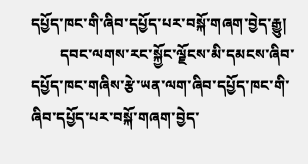དཔྱོད་ཁང་གི་ཞིབ་དཔྱོད་པར་བསྐོ་གཞག་བྱེད་རྒྱུ།
        དབང་ལགས་རང་སྐྱོང་ལྗོངས་མི་དམངས་ཞིབ་དཔྱོད་ཁང་གཞིས་རྩེ་ཡན་ལག་ཞིབ་དཔྱོད་ཁང་གི་ཞིབ་དཔྱོད་པར་བསྐོ་གཞག་བྱེད་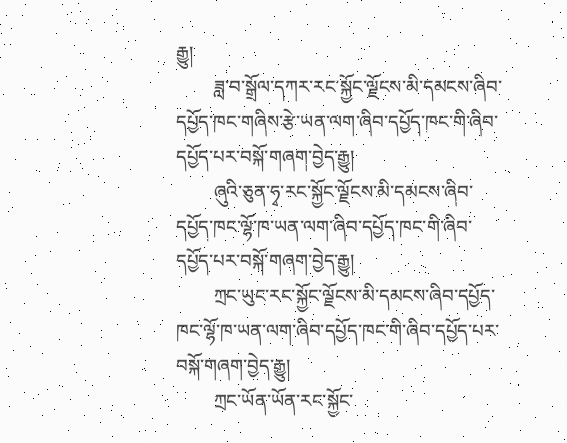རྒྱུ།
        ཟླ་བ་སྒྲོལ་དཀར་རང་སྐྱོང་ལྗོངས་མི་དམངས་ཞིབ་དཔྱོད་ཁང་གཞིས་རྩེ་ཡན་ལག་ཞིབ་དཔྱོད་ཁང་གི་ཞིབ་དཔྱོད་པར་བསྐོ་གཞག་བྱེད་རྒྱུ།
        ཞུའི་ཅུན་ཧྭ་རང་སྐྱོང་ལྗོངས་མི་དམངས་ཞིབ་དཔྱོད་ཁང་ལྷོ་ཁ་ཡན་ལག་ཞིབ་དཔྱོད་ཁང་གི་ཞིབ་དཔྱོད་པར་བསྐོ་གཞག་བྱེད་རྒྱུ།
        ཀྲང་ཡུང་རང་སྐྱོང་ལྗོངས་མི་དམངས་ཞིབ་དཔྱོད་ཁང་ལྷོ་ཁ་ཡན་ལག་ཞིབ་དཔྱོད་ཁང་གི་ཞིབ་དཔྱོད་པར་བསྐོ་གཞག་བྱེད་རྒྱུ།
        ཀྲང་ཡོན་ཡོན་རང་སྐྱོང་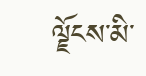ལྗོངས་མི་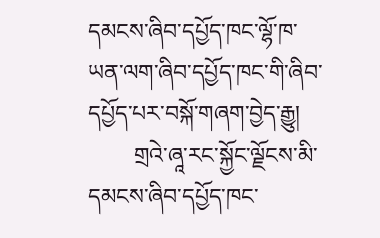དམངས་ཞིབ་དཔྱོད་ཁང་ལྷོ་ཁ་ཡན་ལག་ཞིབ་དཔྱོད་ཁང་གི་ཞིབ་དཔྱོད་པར་བསྐོ་གཞག་བྱེད་རྒྱུ།
        གྲའེ་ཞཱ་རང་སྐྱོང་ལྗོངས་མི་དམངས་ཞིབ་དཔྱོད་ཁང་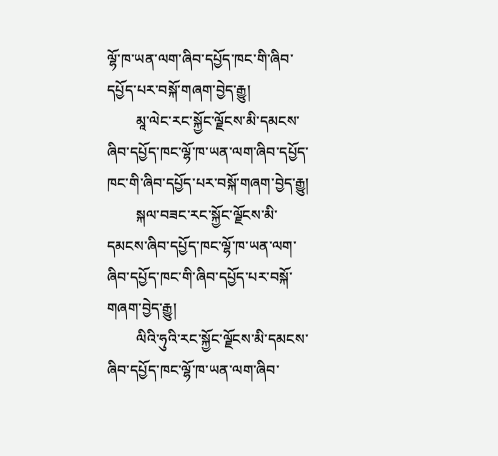ལྷོ་ཁ་ཡན་ལག་ཞིབ་དཔྱོད་ཁང་གི་ཞིབ་དཔྱོད་པར་བསྐོ་གཞག་བྱེད་རྒྱུ།
        མཱ་ལེང་རང་སྐྱོང་ལྗོངས་མི་དམངས་ཞིབ་དཔྱོད་ཁང་ལྷོ་ཁ་ཡན་ལག་ཞིབ་དཔྱོད་ཁང་གི་ཞིབ་དཔྱོད་པར་བསྐོ་གཞག་བྱེད་རྒྱུ།
        སྐལ་བཟང་རང་སྐྱོང་ལྗོངས་མི་དམངས་ཞིབ་དཔྱོད་ཁང་ལྷོ་ཁ་ཡན་ལག་ཞིབ་དཔྱོད་ཁང་གི་ཞིབ་དཔྱོད་པར་བསྐོ་གཞག་བྱེད་རྒྱུ།
        ལིའི་ཧུའི་རང་སྐྱོང་ལྗོངས་མི་དམངས་ཞིབ་དཔྱོད་ཁང་ལྷོ་ཁ་ཡན་ལག་ཞིབ་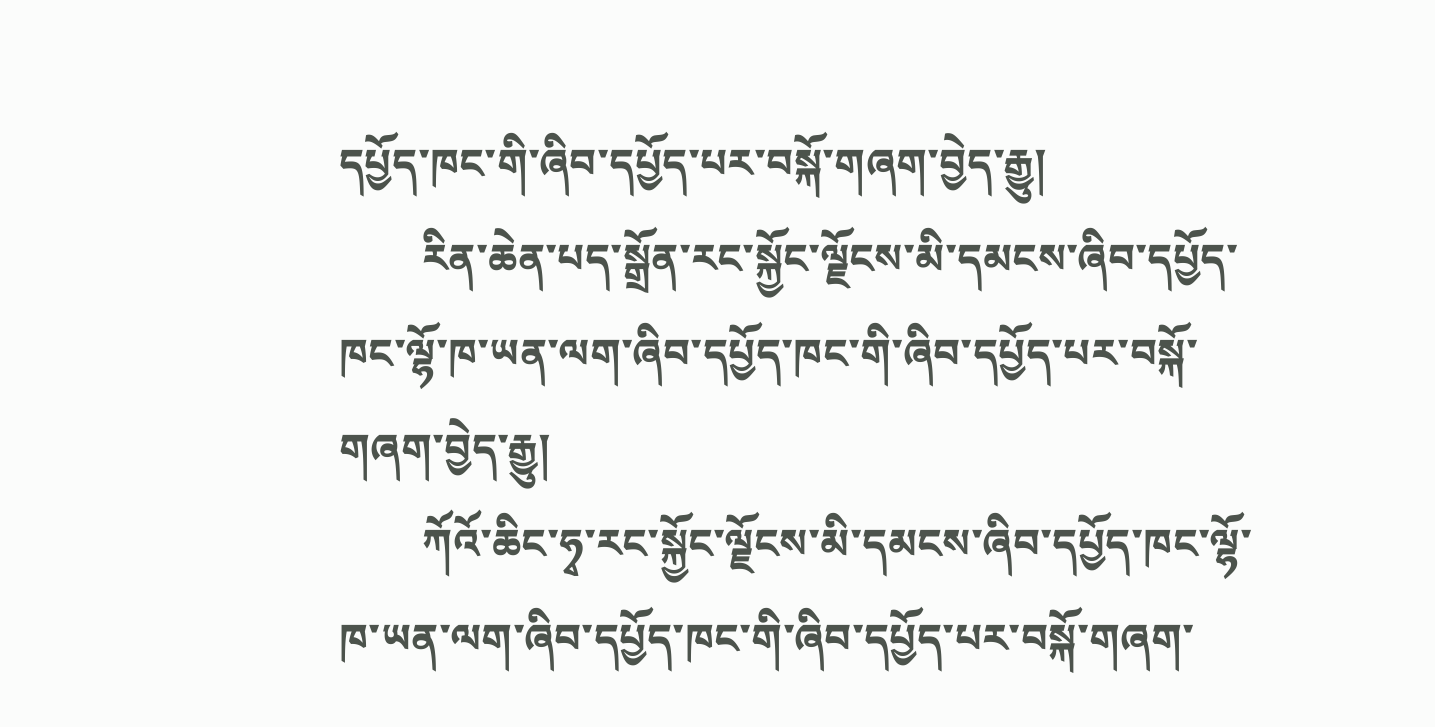དཔྱོད་ཁང་གི་ཞིབ་དཔྱོད་པར་བསྐོ་གཞག་བྱེད་རྒྱུ།
        རིན་ཆེན་པད་སྒྲོན་རང་སྐྱོང་ལྗོངས་མི་དམངས་ཞིབ་དཔྱོད་ཁང་ལྷོ་ཁ་ཡན་ལག་ཞིབ་དཔྱོད་ཁང་གི་ཞིབ་དཔྱོད་པར་བསྐོ་གཞག་བྱེད་རྒྱུ།
        ཀོའོ་ཆིང་ཧྭ་རང་སྐྱོང་ལྗོངས་མི་དམངས་ཞིབ་དཔྱོད་ཁང་ལྷོ་ཁ་ཡན་ལག་ཞིབ་དཔྱོད་ཁང་གི་ཞིབ་དཔྱོད་པར་བསྐོ་གཞག་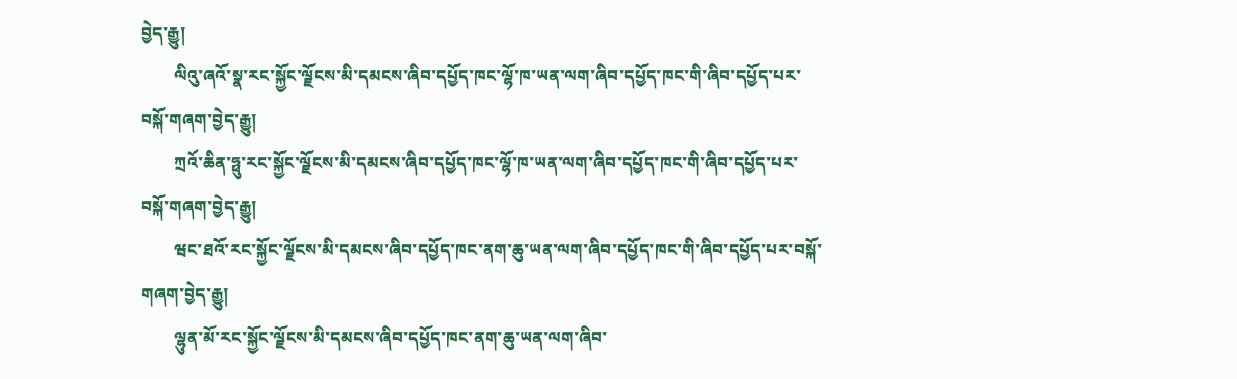བྱེད་རྒྱུ།
        ལིའུ་ཞའོ་སྣ་རང་སྐྱོང་ལྗོངས་མི་དམངས་ཞིབ་དཔྱོད་ཁང་ལྷོ་ཁ་ཡན་ལག་ཞིབ་དཔྱོད་ཁང་གི་ཞིབ་དཔྱོད་པར་བསྐོ་གཞག་བྱེད་རྒྱུ།
        ཀྲའོ་ཆིན་ཧྥུ་རང་སྐྱོང་ལྗོངས་མི་དམངས་ཞིབ་དཔྱོད་ཁང་ལྷོ་ཁ་ཡན་ལག་ཞིབ་དཔྱོད་ཁང་གི་ཞིབ་དཔྱོད་པར་བསྐོ་གཞག་བྱེད་རྒྱུ།
        ཝང་ཐའོ་རང་སྐྱོང་ལྗོངས་མི་དམངས་ཞིབ་དཔྱོད་ཁང་ནག་ཆུ་ཡན་ལག་ཞིབ་དཔྱོད་ཁང་གི་ཞིབ་དཔྱོད་པར་བསྐོ་གཞག་བྱེད་རྒྱུ།
        ལྷུན་མོ་རང་སྐྱོང་ལྗོངས་མི་དམངས་ཞིབ་དཔྱོད་ཁང་ནག་ཆུ་ཡན་ལག་ཞིབ་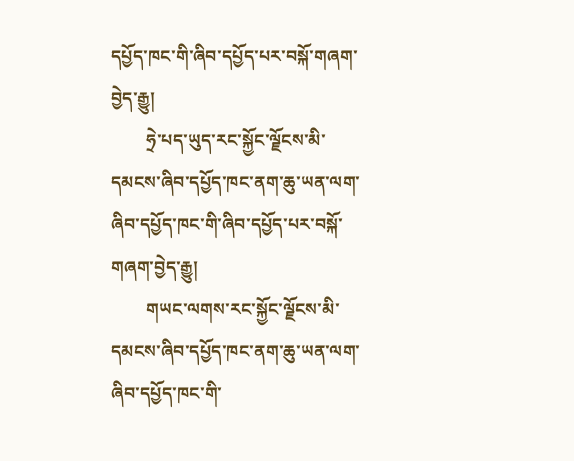དཔྱོད་ཁང་གི་ཞིབ་དཔྱོད་པར་བསྐོ་གཞག་བྱེད་རྒྱུ།
        ཧྲེ་པད་ཡུད་རང་སྐྱོང་ལྗོངས་མི་དམངས་ཞིབ་དཔྱོད་ཁང་ནག་ཆུ་ཡན་ལག་ཞིབ་དཔྱོད་ཁང་གི་ཞིབ་དཔྱོད་པར་བསྐོ་གཞག་བྱེད་རྒྱུ།
        གཡང་ལགས་རང་སྐྱོང་ལྗོངས་མི་དམངས་ཞིབ་དཔྱོད་ཁང་ནག་ཆུ་ཡན་ལག་ཞིབ་དཔྱོད་ཁང་གི་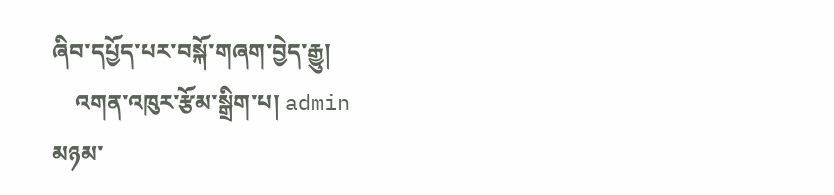ཞིབ་དཔྱོད་པར་བསྐོ་གཞག་བྱེད་རྒྱུ།
    འགན་འཁུར་རྩོམ་སྒྲིག་པ། admin
མཉམ་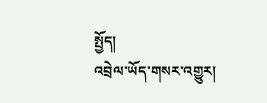སྤྱོད།
འབྲེལ་ཡོད་གསར་འགྱུར།